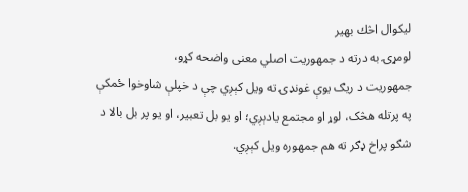لیکوال اڅك بهير
لومړۍ به درته د جمهوریت اصلي معنی واضحه کړو،
جمهوریت د ریګ یوې غونډۍ ته ویل کېږي چې د خپلې شاوخوا ځمکې په پرتله هڅک، لوړ او مجتمع یادېږي؛ او یو بل تعبیر، او یو پر بل بالا د شګو پراخ ډګر ته هم جمهوره ویل کېږي.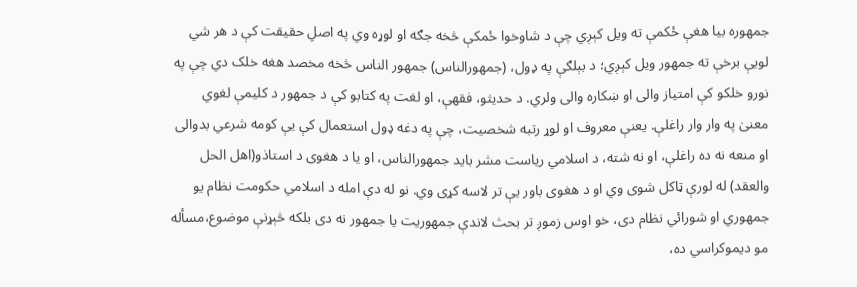جمهوره بیا هغې ځکمې ته ویل کېږي چې د شاوخوا ځمکې څخه جګه او لوړه وي په اصلِ حقیقت کې د هر شي لویې برخې ته جمهور ویل کېږي؛ د بېلګې په ډول، (جمهورالناس) جمهور الناس څخه مخصد هغه خلک دي چې په نورو خلکو کې امتیاز والی او ښکاره والی ولري. د حدیثو، فقهې، او لغت په کتابو کې د جمهور د کلیمې لغوي معنیٰ په وار وار راغلې. یعنې معروف او لوړ رتبه شخصیت، چې په دغه ډول استعمال کې یې کومه شرعي بدوالی او منعه نه ده راغلې، او نه شته، د اسلامي ریاست مشر باید جمهورالناس، او یا د هغوی د استاذو(اهل الحل والعقد) له لورې ټاکل شوی وي او د هغوی باور یې تر لاسه کړی وي. نو له دې امله د اسلامي حکومت نظام یو جمهوري او شورائي نظام دی، خو اوس زموږ تر بحث لاندې جمهوریت یا جمهور نه دی بلکه څېړنې موضوع،مسأله مو دیموکراسي ده،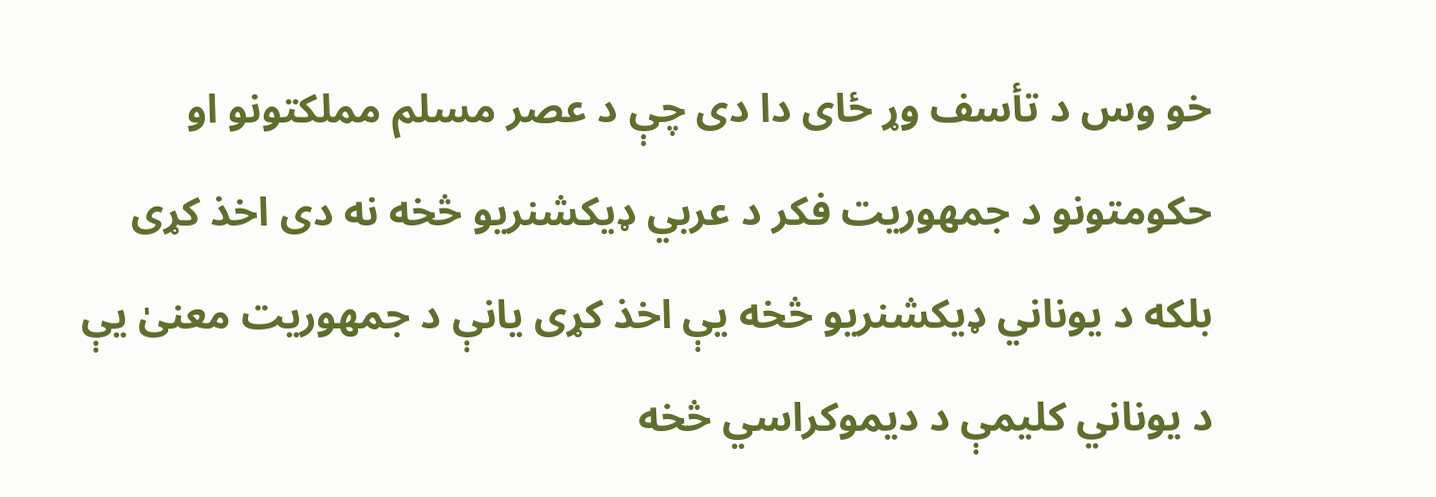خو وس د تأسف وړ ځای دا دی چې د عصر مسلم مملکتونو او حکومتونو د جمهوریت فکر د عربي ډیکشنریو څخه نه دی اخذ کړی بلکه د یوناني ډیکشنریو څخه یې اخذ کړی یانې د جمهوریت معنیٰ یې د یوناني کلیمې د دیموکراسي څخه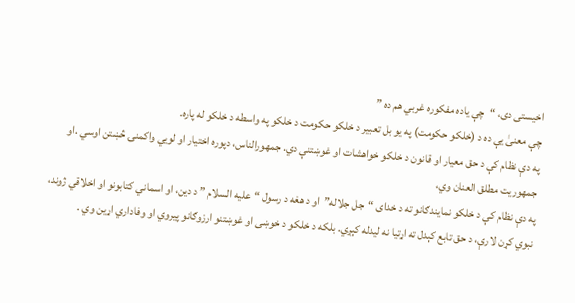اخیستی دی، “چې یاده مفکوره غربي هم ده ”
چې معنیٰ یې ده د (خلکو حکومت) په یو بل تعبیر د خلکو حکومت د خلکو په واسطه د خلکو له پاره.
په دې نظام کې د حق معیار او قانون د خلکو خواهشات او غوښتنې دي. جمهورالناس، دپوره اختیار او لویي واکمنۍ څښتن اوسي .او جمهوریت مطلق العنان وي،
په دې نظام کې د خلکو نمایندګانو ته د خدای “جل جلاله”او د هغه د رسول “علیه السلام ” د دین، او اسماني کتابونو او اخلاقي ژوند، نبوي کړن لارې، د حق تابع کېدل ته اړتیا نه لیدله کېږي. بلکه د خلکو د خوښی او غوښتنو ارزوګانو پیروي او وفاداري اړین وي .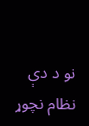نو د دې نظام نچوړ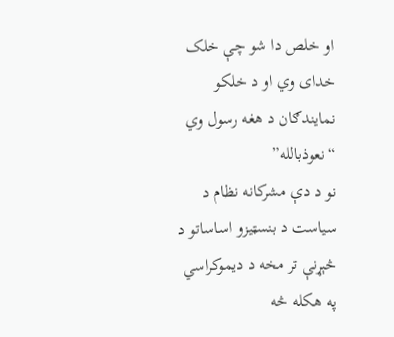او خلص دا شو چې خلک خدای وي او د خلکو نمایندګان د هغه رسول وي “نعوذبالله”
نو د دې مشرکانه نظام د سیاست د بنسټیزو اساساتو د څېړنې تر مخه د دیموکراسي په هکله څه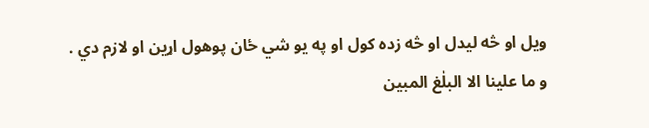ویل او څه لیدل او څه زده کول او په یو شي ځان پوهول اړین او لازم دي .
و ما علینا الا البلٰغ المبین